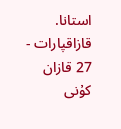استانا. قازاقپارات - 27 قازان كۇنى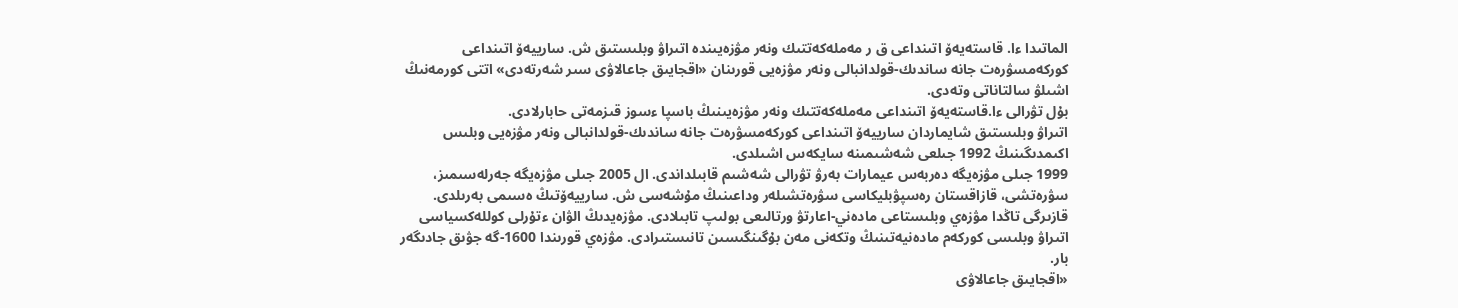الماتىدا ءا. قاستەيەۆ اتىنداعى ق ر مەملەكەتتىك ونەر مۋزەيىندە اتىراۋ وبلىستىق ش. سارييەۆ اتىنداعى كوركەمسۋرەت جانە ساندىك-قولدانبالى ونەر مۋزەيى قورىنان «اقجايىق جاعالاۋى سىر شەرتەدى» اتتى كورمەنىڭ اشىلۋ سالتاناتى وتەدى.
بۇل تۋرالى ءا.قاستەيەۆ اتىنداعى مەملەكەتتىك ونەر مۋزەيىنىڭ باسپا ءسوز قىزمەتى حابارلادى.
اتىراۋ وبلىستىق شايماردان سارييەۆ اتىنداعى كوركەمسۋرەت جانە ساندىك-قولدانبالى ونەر مۋزەيى وبلىس اكىمدىگىنىڭ 1992 جىلعى شەشىمىنە سايكەس اشىلدى.
1999 جىلى مۋزەيگە دەربەس عيمارات بەرۋ تۋرالى شەشىم قابىلداندى. ال 2005 جىلى مۋزەيگە جەرلەسىمىز، سۋرەتشى، قازاقستان رەسپۋبليكاسى سۋرەتشىلەر وداعىنىڭ مۇشەسى ش. سارييەۆتىڭ ەسىمى بەرىلدى. قازىرگى تاڭدا مۋزەي وبلىستاعى مادەني-اعارتۋ ورتالىعى بولىپ تابىلادى. مۋزەيدىڭ الۋان ءتۇرلى كوللەكسياسى اتىراۋ وبلىسى كوركەم مادەنيەتىنىڭ وتكەنى مەن بۇگىنگىسىن تانىستىرادى. مۋزەي قورىندا 1600-گە جۋىق جادىگەر بار.
«اقجايىق جاعالاۋى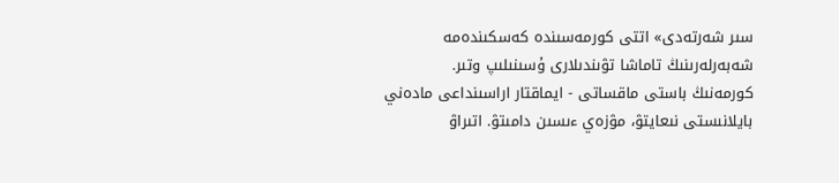سىر شەرتەدى» اتتى كورمەسىندە كەسكىندەمە شەبەرلەرىنىڭ تاماشا تۋىندىلارى ۇسىنىلىپ وتىر.
كورمەنىڭ باستى ماقساتى - ايماقتار اراسىنداعى مادەني بايلانىستى نىعايتۋ، مۋزەي ءىسىن دامىتۋ. اتىراۋ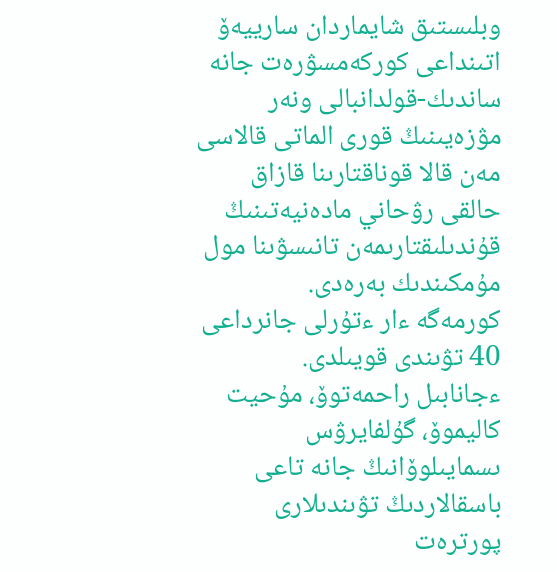وبلىستىق شايماردان سارييەۆ اتىنداعى كوركەمسۋرەت جانە ساندىك-قولدانبالى ونەر مۋزەيىنىڭ قورى الماتى قالاسى مەن قالا قوناقتارىنا قازاق حالقى رۋحاني مادەنيەتىنىڭ قۇندىلىقتارىمەن تانىسۋىنا مول مۇمكىندىك بەرەدى.
كورمەگە ءار ءتۇرلى جانرداعى 40 تۋىندى قويىلدى.
ءجانابىل راحمەتوۆ، مۇحيت كاليموۆ، گۇلفايرۋس ىسمايىلوۆانىڭ جانە تاعى باسقالاردىڭ تۋىندىلارى پورترەت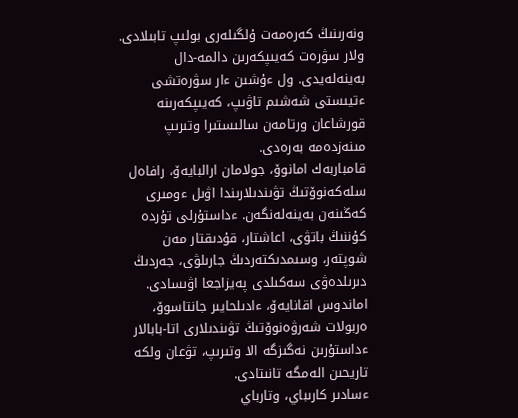ونەرىنىڭ كەرەمەت ۇلگىلەرى بولىپ تابىلادى. ولار سۋرەت كەيىپكەرىن دالمە-دال بەينەلەيدى. ول ءۇشىن ءار سۋرەتشى ءتيىستى شەشىم تاۋىپ، كەيىپكەرىنە قورشاعان ورتامەن سالىستىرا وتىرىپ مىنەزدەمە بەرەدى.
قامباربەك امانوۆ، جولامان ارالبايەۆ، رافاەل سلەكەنوۆتىڭ تۋىندىلارىندا اۋىل ءومىرى كەڭىنەن بەينەلەنگەن. ءداستۇرلى تۇردە كۇننىڭ باتۋى، اعاشتار، قۇدىقتار مەن شوپتەر، وسىمدىكتەردىڭ جارىلۋى، جەردىڭ دىرىلدەۋى سەكىلدى پەيزاجعا اۋىسادى.
اماندوس اقانايەۆ، ءادىلحايىر جانتاسوۆ، ەربولات شەرۋەنوۆتىڭ تۋىندىلارى اتا-بابالار ءداستۇرىن نەگىزگە الا وتىرىپ، تۋعان ولكە تاريحىن الەمگە تانىتادى.
ءسادىر كارىباي، وتارباي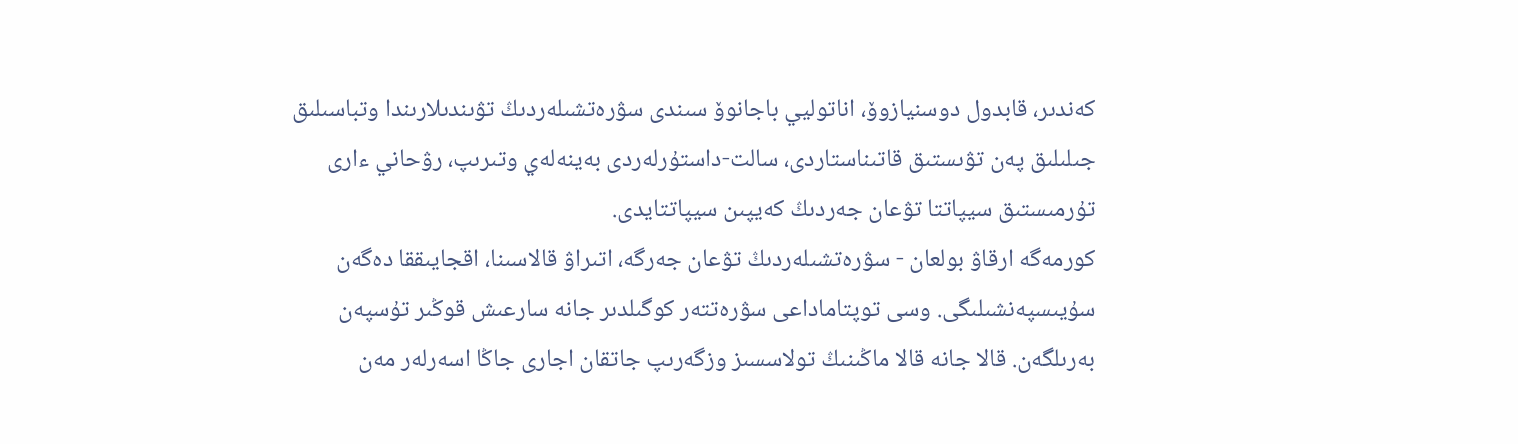كەندىر، قابدول دوسنيازوۆ، اناتوليي باجانوۆ سىندى سۋرەتشىلەردىڭ تۋىندىلارىندا وتباسىلىق جىلىلىق پەن تۋىستىق قاتىناستاردى، سالت-داستۇرلەردى بەينەلەي وتىرىپ، رۋحاني ءارى تۇرمىستىق سيپاتتا تۋعان جەردىڭ كەيپىن سيپاتتايدى.
كورمەگە ارقاۋ بولعان - سۋرەتشىلەردىڭ تۋعان جەرگە، اتىراۋ قالاسىنا، اقجايىققا دەگەن سۇيىسپەنشىلىگى. وسى توپتاماداعى سۋرەتتەر كوگىلدىر جانە سارعىش قوڭىر تۇسپەن بەرىلگەن. قالا جانە قالا ماڭىنىڭ تولاسسىز وزگەرىپ جاتقان اجارى جاڭا اسەرلەر مەن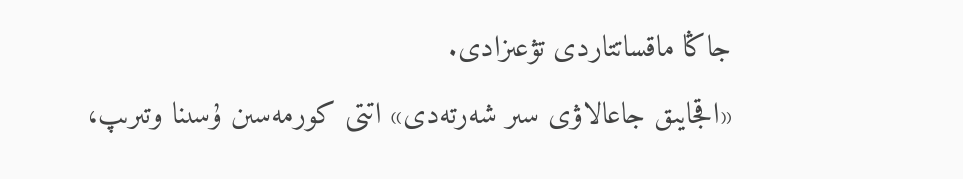جاڭا ماقساتتاردى تۋعىزادى.
«اقجايىق جاعالاۋى سىر شەرتەدى» اتتى كورمەسىن ۇسىنا وتىرىپ،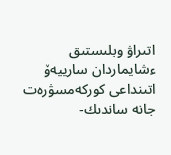اتىراۋ وبلىستىق ءشايماردان سارييەۆ اتىنداعى كوركەمسۋرەت جانە ساندىك-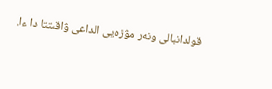قولدانبالى ونەر مۋزەيى الداعى ۋاقىتتا دا ءا.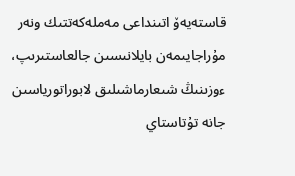قاستەيەۆ اتىنداعى مەملەكەتتىك ونەر مۇراجايىمەن بايلانىسىن جالعاستىرىپ، ءوزىنىڭ شىعارماشىلىق لابوراتورياسىن جانە تۇتاستاي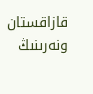قازاقستان ونەرىنىڭ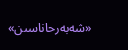«شەبەرحاناسىن»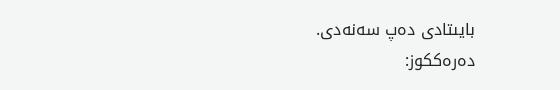بايىتادى دەپ سەنەدى.
دەرەككوز: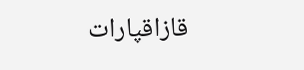قازاقپارات